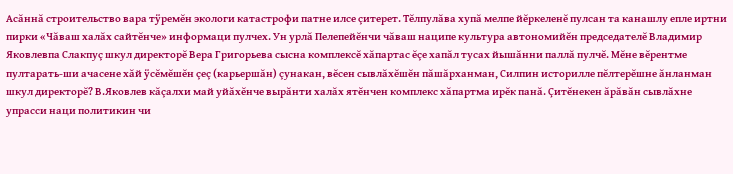Асăннă строительство вара тÿремĕн экологи катастрофи патне илсе çитерет. Тĕлпулăва хупă мелпе йĕркеленĕ пулсан та канашлу епле иртни пирки «Чăваш халăх сайтĕнче» информаци пулчех. Ун урлă Пелепейĕнчи чăваш наципе культура автономийĕн председателĕ Владимир Яковлевпа Слакпуç шкул директорĕ Вера Григорьева сысна комплексĕ хăпартас ĕçе хапăл тусах йышăнни паллă пулчĕ. Мĕне вĕрентме пултарать-ши ачасене хăй ÿсĕмĕшĕн çеç (карьершăн) çунакан, вĕсен сывлăхĕшĕн пăшăрханман, Силпин историлле пĕлтерĕшне ăнланман шкул директорĕ? В.Яковлев кăçалхи май уйăхĕнче вырăнти халăх ятĕнчен комплекс хăпартма ирĕк панă. Çитĕнекен ăрăвăн сывлăхне упрасси наци политикин чи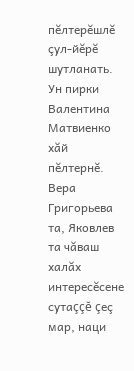пĕлтерĕшлĕ çул-йĕрĕ шутланать. Ун пирки Валентина Матвиенко хăй пĕлтернĕ. Вера Григорьева та, Яковлев та чăваш халăх интересĕсене сутаççĕ çеç мар, наци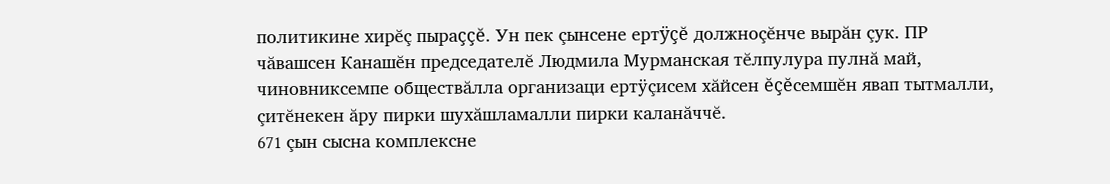политикине хирĕç пыраççĕ. Ун пек çынсене ертÿçĕ должноçĕнче вырăн çук. ПР чăвашсен Канашĕн председателĕ Людмила Мурманская тĕлпулура пулнă май, чиновниксемпе обществăлла организаци ертÿçисем хăйсен ĕçĕсемшĕн явап тытмалли, çитĕнекен ăру пирки шухăшламалли пирки каланăччĕ.
671 çын сысна комплексне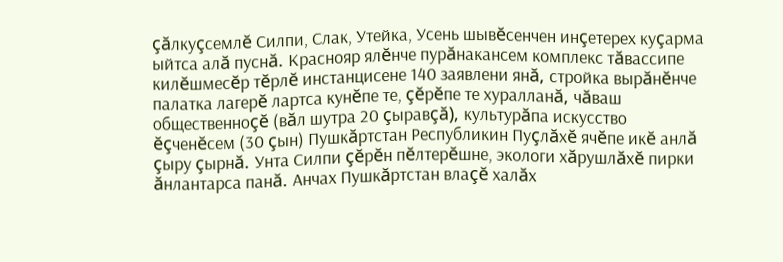çăлкуçсемлĕ Силпи, Слак, Утейка, Усень шывĕсенчен инçетерех куçарма ыйтса алă пуснă. Краснояр ялĕнче пурăнакансем комплекс тăвассипе килĕшмесĕр тĕрлĕ инстанцисене 140 заявлени янă, стройка вырăнĕнче палатка лагерĕ лартса кунĕпе те, çĕрĕпе те хуралланă, чăваш общественноçĕ (вăл шутра 20 çыравçă), культурăпа искусство ĕçченĕсем (30 çын) Пушкăртстан Республикин Пуçлăхĕ ячĕпе икĕ анлă çыру çырнă. Унта Силпи çĕрĕн пĕлтерĕшне, экологи хăрушлăхĕ пирки ăнлантарса панă. Анчах Пушкăртстан влаçĕ халăх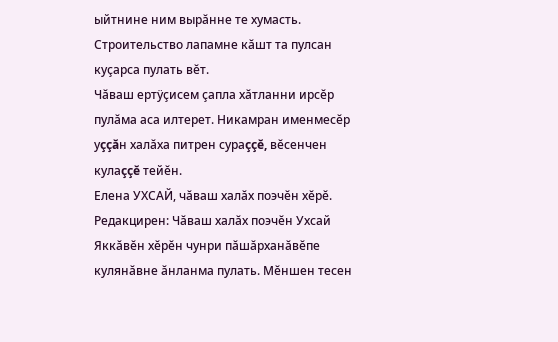ыйтнине ним вырăнне те хумасть. Строительство лапамне кăшт та пулсан куçарса пулать вĕт.
Чăваш ертÿçисем çапла хăтланни ирсĕр пулăма аса илтерет. Никамран именмесĕр уççăн халăха питрен сураççĕ, вĕсенчен кулаççĕ тейĕн.
Елена УХСАЙ, чăваш халăх поэчĕн хĕрĕ.
Редакцирен: Чăваш халăх поэчĕн Ухсай Яккăвĕн хĕрĕн чунри пăшăрханăвĕпе кулянăвне ăнланма пулать. Мĕншен тесен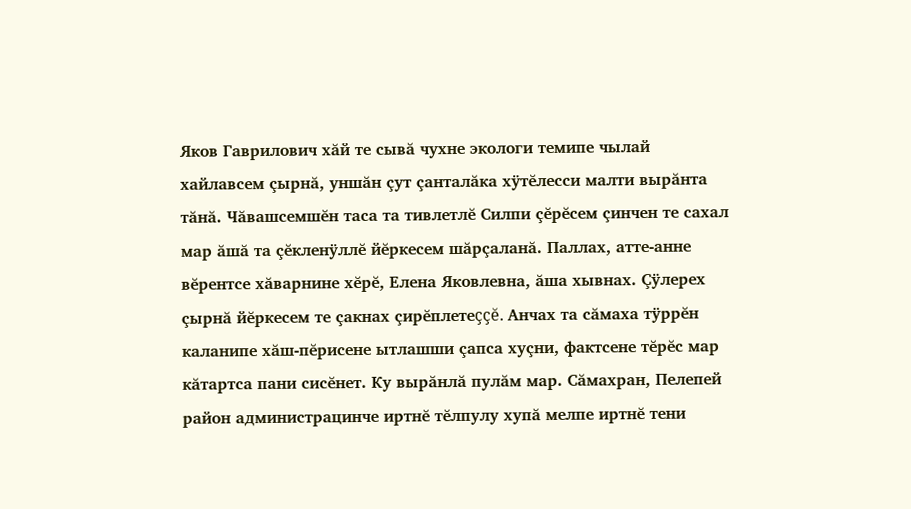Яков Гаврилович хăй те сывă чухне экологи темипе чылай хайлавсем çырнă, уншăн çут çанталăка хÿтĕлесси малти вырăнта тăнă. Чăвашсемшĕн таса та тивлетлĕ Силпи çĕрĕсем çинчен те сахал мар ăшă та çĕкленÿллĕ йĕркесем шăрçаланă. Паллах, атте-анне вĕрентсе хăварнине хĕрĕ, Елена Яковлевна, ăша хывнах. Çÿлерех çырнă йĕркесем те çакнах çирĕплетеççĕ. Анчах та сăмаха тÿррĕн каланипе хăш-пĕрисене ытлашши çапса хуçни, фактсене тĕрĕс мар кăтартса пани сисĕнет. Ку вырăнлă пулăм мар. Сăмахран, Пелепей район администрацинче иртнĕ тĕлпулу хупă мелпе иртнĕ тени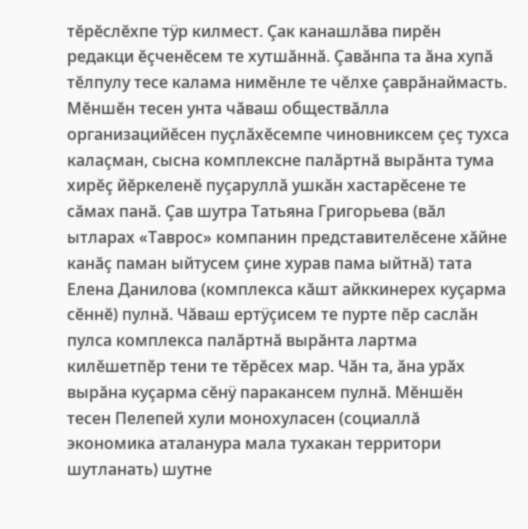тĕрĕслĕхпе тÿр килмест. Çак канашлăва пирĕн редакци ĕçченĕсем те хутшăннă. Çавăнпа та ăна хупă тĕлпулу тесе калама нимĕнле те чĕлхе çаврăнаймасть. Мĕншĕн тесен унта чăваш обществăлла организацийĕсен пуçлăхĕсемпе чиновниксем çеç тухса калаçман, сысна комплексне палăртнă вырăнта тума хирĕç йĕркеленĕ пуçаруллă ушкăн хастарĕсене те сăмах панă. Çав шутра Татьяна Григорьева (вăл ытларах «Таврос» компанин представителĕсене хăйне канăç паман ыйтусем çине хурав пама ыйтнă) тата Елена Данилова (комплекса кăшт айккинерех куçарма сĕннĕ) пулнă. Чăваш ертÿçисем те пурте пĕр саслăн пулса комплекса палăртнă вырăнта лартма килĕшетпĕр тени те тĕрĕсех мар. Чăн та, ăна урăх вырăна куçарма сĕнÿ паракансем пулнă. Мĕншĕн тесен Пелепей хули монохуласен (социаллă экономика аталанура мала тухакан территори шутланать) шутне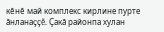кĕнĕ май комплекс кирлине пурте ăнланаççĕ. Çакă районпа хулан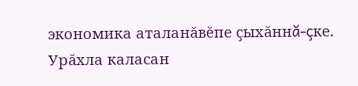экономика аталанăвĕпе çыхăннă-çке. Урăхла каласан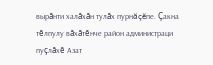вырăнти халăхăн тулăх пурнăçĕпе. Çакна тĕлпулу вăхăтĕнче район администраци пуçлăхĕ Азат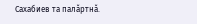Сахабиев та палăртнă.